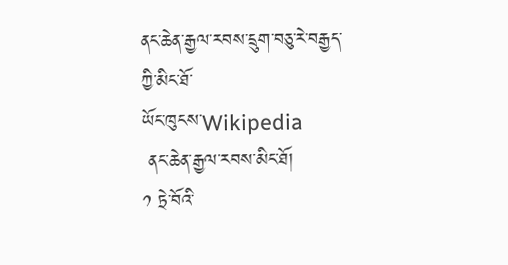ནང་ཆེན་རྒྱལ་རབས་དྲུག་བཅུ་རེ་བརྒྱད་ཀྱི་མིང་ཐོ་
ཡོང་ཁུངས་Wikipedia
 ནང་ཆེན་རྒྱལ་རབས་མིང་ཐོ།
༡ ཏྲེ་བོའི་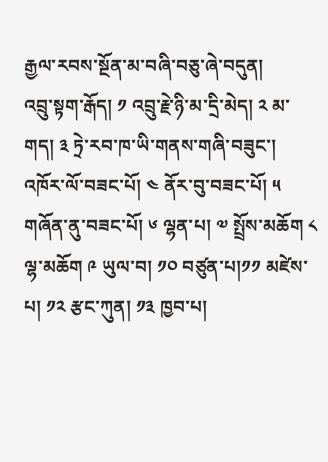རྒྱལ་རབས་སྔོན་མ་བཞི་བཅུ་ཞེ་བདུན།
འབྲུ་སྟག་རྒོད། ༡ འབྲུ་རྗེ་ཉི་མ་དྲི་མེད། ༢ མ་གད། ༣ ཏྲེ་རབ་ཁ་ཡི་གནས་གཞི་བཟུང་། འཁོར་ལོ་བཟང་པོ། ༤ ནོར་བུ་བཟང་པོ། ༥ གཞོན་ནུ་བཟང་པོ། ༦ ལྷན་པ། ༧ སྤྲོས་མཆོག ༨ ལྷ་མཆོག ༩ ཡུལ་བ། ༡༠ བཙུན་པ།༡༡ མཛེས་པ། ༡༢ རྩང་ཀུན། ༡༣ ཁྱབ་པ།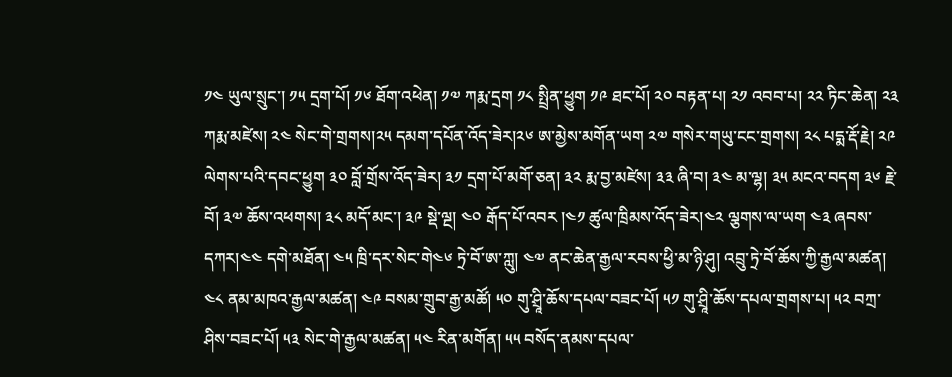༡༤ ཡུལ་སྲུང་། ༡༥ དྲག་པོ། ༡༦ ཐོག་འཕེན། ༡༧ ཀརྨ་དྲག ༡༨ སྤྲིན་ཕྱུག ༡༩ ཐང་པོ། ༢༠ བརྟན་པ། ༢༡ འབབ་པ། ༢༢ ཏིང་ཆེན། ༢༣ ཀརྨ་མཛེས། ༢༤ སེང་གེ་གྲགས།༢༥ དམག་དཔོན་འོད་ཟེར།༢༦ ཨ་མྱེས་མགོན་ཡག ༢༧ གསེར་གཡུ་ངང་གྲགས། ༢༨ པདྨ་རྡོ་རྗེ། ༢༩ ལེགས་པའི་དབང་ཕྱུག ༣༠ བློ་གྲོས་འོད་ཟེར། ༣༡ དྲག་པོ་མགོ་ཅན། ༣༢ རྨ་བྱ་མཛེས། ༣༣ ཞི་བ། ༣༤ མ་ལྷ། ༣༥ མངའ་བདག ༣༦ རྗེ་བོ། ༣༧ ཆོས་འཕགས། ༣༨ མདོ་མང་། ༣༩ སྡེ་ལྔ། ༤༠ རྒོད་པོ་འབར །༤༡ ཚུལ་ཁྲིམས་འོད་ཟེར།༤༢ ལྕགས་ལ་ཡག ༤༣ ཞབས་དཀར།༤༤ དགེ་མཐོན། ༤༥ ཁྲི་དར་སེང་གེ༤༦ ཏྲེ་བོ་ཨ་ཀླུ། ༤༧ ནང་ཆེན་རྒྱལ་རབས་ཕྱི་མ་ཉི་ཤུ། འབྲུ་ཏྲེ་བོ་ཆོས་ཀྱི་རྒྱལ་མཚན། ༤༨ ནམ་མཁའ་རྒྱལ་མཚན། ༤༩ བསམ་གྲུབ་རྒྱ་མཚོ། ༥༠ གུ་ཤྲཱི་ཆོས་དཔལ་བཟང་པོ། ༥༡ གུ་ཤྲཱི་ཆོས་དཔལ་གྲགས་པ། ༥༢ བཀྲ་ཤིས་བཟང་པོ། ༥༣ སེང་གེ་རྒྱལ་མཚན། ༥༤ རིན་མགོན། ༥༥ བསོད་ནམས་དཔལ་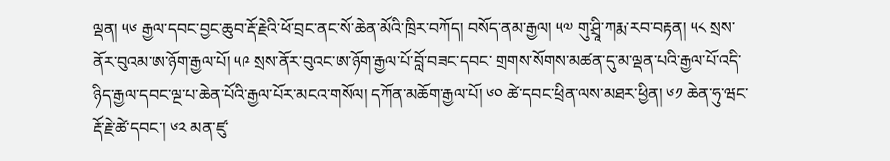ལྡན། ༥༦ རྒྱལ་དབང་བྱང་ཆུབ་རྡོ་རྗེའི་ཕོ་བྲང་ནང་སོ་ཆེན་མོའི་ཁྲིར་བཀོད། བསོད་ནམ་རྒྱལ། ༥༧ གུ་ཤྲཱི་ཀརྨ་རབ་བརྟན། ༥༨ སྲས་ནོར་བུའམ་ཨ་ཉོག་རྒྱལ་པོ། ༥༩ སྲས་ནོར་བུའང་ཨ་ཉོག་རྒྱལ་པོ་བློ་བཟང་དབང་ གྲགས་སོགས་མཚན་དུ་མ་ལྡན་པའི་རྒྱལ་པོ་འདི་ ཉིད་རྒྱལ་དབང་ལྔ་པ་ཆེན་པོའི་རྒྱལ་པོར་མངའ་གསོལ། དཀོན་མཆོག་རྒྱལ་པོ། ༦༠ ཚེ་དབང་ཕྲིན་ལས་མཐར་ཕྱིན། ༦༡ ཆེན་ཧུ་ཝང་རྡོ་རྗེ་ཚེ་དབང་། ༦༢ མན་ཛུ་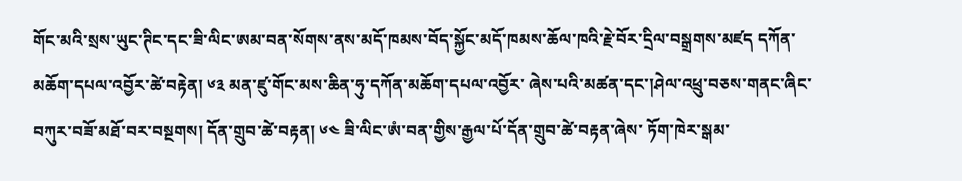གོང་མའི་སྲས་ཡུང་ཊིང་དང་ཟི་ལིང་ཨམ་བན་སོགས་ནས་མདོ་ཁམས་བོད་སྐྱོང་མདོ་ཁམས་ཆོལ་ཁའི་རྗེ་བོར་དྲིལ་བསྒྲགས་མཛད དཀོན་མཆོག་དཔལ་འབྱོར་ཚེ་བརྟེན། ༦༣ མན་ཛུ་གོང་མས་ཆིན་ཧུ་དཀོན་མཆོག་དཔལ་འབྱོར་ ཞེས་པའི་མཚན་དང་།ཤེལ་འཕྲུ་བཅས་གནང་ཞིང་བཀུར་བཟོ་མཐོ་བར་བསྔགས། དོན་གྲུབ་ཚེ་བརྟན། ༦༤ ཟི་ལིང་ཨཾ་བན་གྱིས་རྒྱལ་པོ་དོན་གྲུབ་ཚེ་བརྟན་ཞེས་ ཏོག་ཁེར་སྒམ་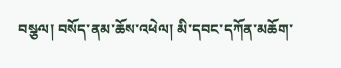བསྩལ། བསོད་ནམ་ཆོས་འཕེལ། མི་དབང་དཀོན་མཆོག་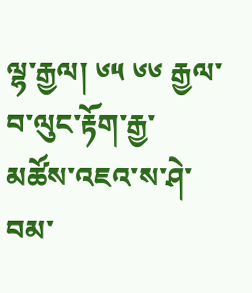ལྷ་རྒྱལ། ༦༥ ༦༦ རྒྱལ་བ་ལུང་རྟོག་རྒྱ་མཚོས་འཇའ་ས་ཤེ་བམ་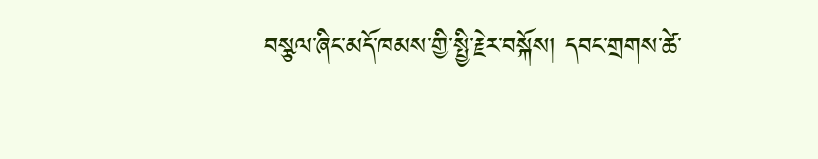བསྩལ་ཞིང་མདོ་ཁམས་གྱི་སྤྱི་རྗེར་བསྐོས། དབང་གྲགས་ཚེ་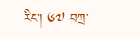རིང་། ༦༧ བཀྲ་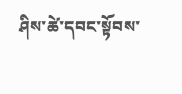ཤིས་ཚེ་དབང་སྟོབས་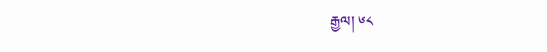རྒྱལ། ༦༨